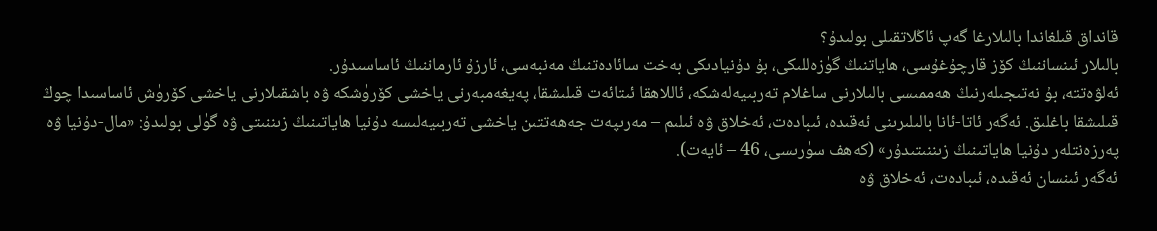قانداق قىلغاندا بالىلارغا گەپ ئاڭلاتقىلى بولىدۇ؟
بالىلار ئىنساننىڭ كۆز قارچۇغۇسى، ھاياتنىڭ گۈزەللىكى، بۇ دۇنيادىكى بەخت سائادەتنىڭ مەنبەسى، ئارزۇ ئارماننىڭ ئاساسىدۇر.
ئەلۋەتتە، بۇ نەتىجىلەرنىڭ ھەممىسى بالىلارنى ساغلام تەربىيەلەشكە، ئاللاھقا ئىتائەت قىلىشقا، پەيغەمبەرنى ياخشى كۆرۈشكە ۋە باشقىلارنى ياخشى كۆرۈش ئاساسىدا چوڭ قىلىشقا باغلىق. ئەگەر ئاتا-ئانا بالىلىرىنى ئەقىدە، ئىبادەت، ئەخلاق ۋە ئىلىم – مەرىپەت جەھەتتىن ياخشى تەربىيەلىسە دۇنيا ھاياتىنىڭ زىننىتى ۋە گۈلى بولىدۇ: «مال-دۇنيا ۋە پەرزەنتلەر دۇنيا ھاياتىنىڭ زىننىتىدۇر» (كەھف سۈرىسى، 46 – ئايەت).
ئەگەر ئىنسان ئەقىدە، ئىبادەت، ئەخلاق ۋە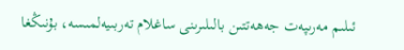ئىلىم مەرىپەت جەھەتتىن بالىلىرىنى ساغلام تەربىيەلمىسە، بۇنىڭغا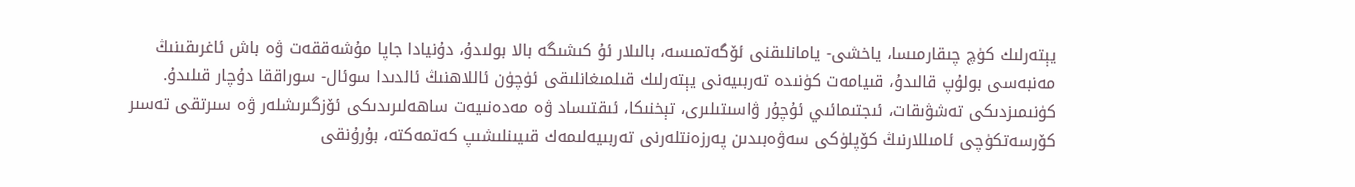يېتەرلىك كۈچ چىقارمىسا، ياخشى- يامانلىقنى ئۆگەتمىسە، بالىلار ئۇ كىشىگە بالا بولىدۇ، دۇنيادا جاپا مۇشەققەت ۋە باش ئاغرىقىنىڭ مەنبەسى بولۇپ قالىدۇ، قىيامەت كۈنىدە تەربىيەنى يېتەرلىك قىلمىغانلىقى ئۈچۈن ئاللاھنىڭ ئالدىدا سوئال- سوراققا دۇچار قىلىدۇ.
كۈنىمىزدىكى تەشۋىقات، ئىجتىمائىي ئۇچۇر ۋاسىتىلىرى، تېخنىكا، ئىقتىساد ۋە مەدەنىيەت ساھەلىرىدىكى ئۆزگىرىشلەر ۋە سىرتقى تەسىر كۆرسەتكۈچى ئامىللارنىڭ كۆپلۈكى سەۋەبىدىن پەرزەنتلەرنى تەربىيەلىمەك قىيىنلىشىپ كەتمەكتە، بۇرۇنقى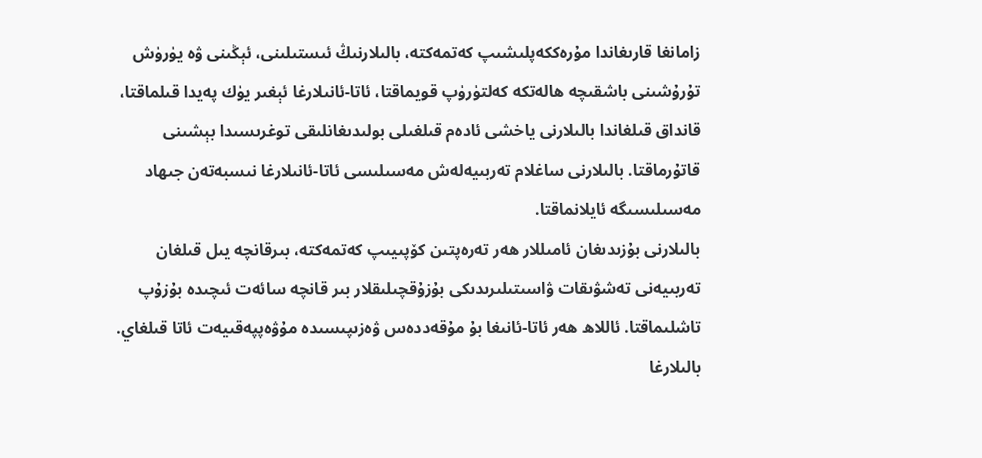زامانغا قارىغاندا مۇرەككەپلىشىپ كەتمەكتە، بالىلارنىڭ ئىستىلىنى، ئېڭىنى ۋە يۈرۈش تۇرۇشىنى باشقىچە ھالەتكە كەلتۈرۈپ قويماقتا، ئاتا-ئانىلارغا ئېغىر يۈك پەيدا قىلماقتا، قانداق قىلغاندا بالىلارنى ياخشى ئادەم قىلغىلى بولىدىغانلىقى توغرىسىدا بېشىنى قاتۇرماقتا. بالىلارنى ساغلام تەربىيەلەش مەسىلىسى ئاتا-ئانىلارغا نىسبەتەن جىھاد مەسىلىسىگە ئايلانماقتا.
بالىلارنى بۇزىدىغان ئامىللار ھەر تەرەپتىن كۆپىيىپ كەتمەكتە، بىرقانچە يىل قىلغان تەربىيەنى تەشۋىقات ۋاسىتىلىرىدىكى بۇزۇقچىلىقلار بىر قانچە سائەت ئىچىدە بۇزۇپ تاشلىماقتا. ئاللاھ ھەر ئاتا-ئانىغا بۇ مۇقەددەس ۋەزىپىسىدە مۇۋەپپەقىيەت ئاتا قىلغاي.
بالىلارغا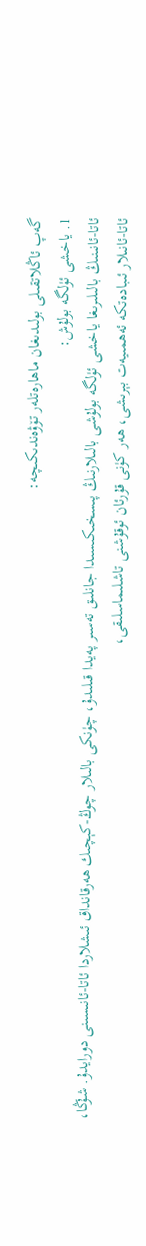گەپ ئاڭلاتقىلى بولىدىغان ماھارەتلەر تۆۋەندىكىچە:
1. ياخشى ئۈلگە بولۇش:
ئاتا-ئانىنىڭ بالىلىرىغا ياخشى ئۈلگە بولۇشى بالىلارنىڭ پىسخىكىسىدا جانلىق تەسىر پەيدا قىلىدۇ، چۈنكى بالىلار چوڭ-كېچىك ھەرقانداق ئىشلاردا ئاتا-ئانىسىنى دورايدۇ. شۇڭا، ئاتا-ئانىلار ئىبادەتكە ئەھمىيەت بېرىشى، ھەر كۈنى قۇرئان ئوقۇشنى تاشلىماسلىقى،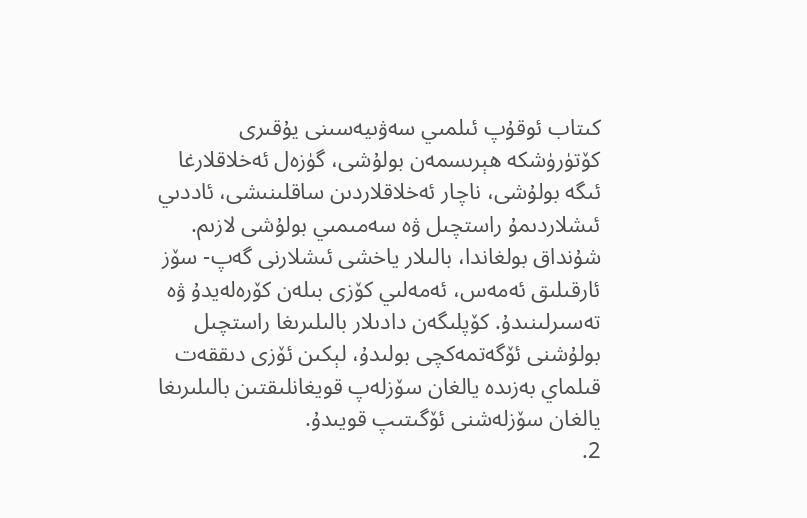كىتاب ئوقۇپ ئىلمىي سەۋىيەسىنى يۇقىرى كۆتۈرۈشكە ھېرىسمەن بولۇشى، گۈزەل ئەخلاقلارغا ئىگە بولۇشى، ناچار ئەخلاقلاردىن ساقلىنىشى، ئاددىي ئىشلاردىمۇ راستچىل ۋە سەمىمىي بولۇشى لازىم.
شۇنداق بولغاندا، بالىلار ياخشى ئىشلارنى گەپ- سۆز ئارقىلىق ئەمەس، ئەمەلىي كۆزى بىلەن كۆرەلەيدۇ ۋە تەسىرلىنىدۇ. كۆپلىگەن دادىلار بالىلىرىغا راستچىل بولۇشنى ئۆگەتمەكچى بولىدۇ، لېكىن ئۆزى دىققەت قىلماي بەزىدە يالغان سۆزلەپ قويغانلىقتىن بالىلىرىغا يالغان سۆزلەشنى ئۆگىتىپ قويىدۇ.
2.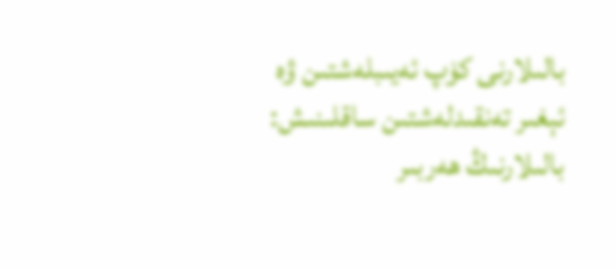بالىلارنى كۆپ ئەيىبلەشتىن ۋە ئېغىر تەنقىدلەشتىن ساقلىنىش:
بالىلارنىڭ ھەربىر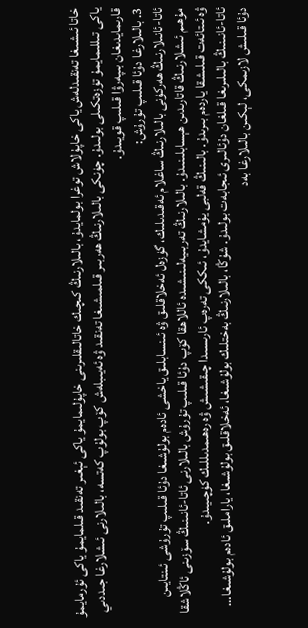خاتا ئىشىغا تەنقىدلەش ياكى خاپۇلاش توغرا بولمايدۇ، بالىلارنىڭ كىچىك خاتالىقلىرىنى خاپۇلىمايمۇ ياكى ئېغىر تەنقىد قىلمايمۇ ياكى ئۇرمايمۇ ياكى تىللىمايمۇ تۈزەتكىلى بولىدۇ. چۈنكى بالىلارنىڭ ھەربىر قىلمىشىغا تەنقىد ۋە ئەيىبلەش كۆپ بولۇپ كەتسە، بالىلارنى ئىشلارغا جىددىي قارىمايدىغان بىپەرۋا قىلىپ قويىدۇ.
3. بالىلارغا دۇئا قىلىپ تۇرۇش:
ئاتا-ئانىلارنىڭ ھەركۈنى بالىلارنىڭ ساغلام ئەقىدىلىك، گۈزەل ئەخلاقلىق ۋە ئىنسابلىق ياخشى ئادەم بولۇشىغا دۇئا قىلىپ تۇرۇشى ئىنتايىن مۇھىم ئىشلارنىڭ قاتارىدىن ھېسابلىنىدۇ. بالىلارنىڭ تەربىيەلىنىشىدە ئاللاھقا كۆپ دۇئا قىلىپ تۇرۇش بالىلارنى ئاتا-ئانىنىڭ سۆزىنى ئاڭلاشقا ۋە ئىتائەت قىلىشقا ياردەم بىرىدۇ. بالىنىڭ قەلبى يۇمشايدۇ، ئىككى تەرەپ ئارىسىدا چىقىشىش ۋە رەھىمدىللىك كۈچىيىدۇ.
ئاتا-ئانىنىڭ بالىلىرىغا قىلغان دۇئالىرى ئىجابەت بولىدۇ. شۇڭا، بالىلارنىڭ بەختلىك بولۇشىغا، ئەخلاقلىق بولۇشىغا، ياراملىق ئادەم بولۇشىغا… دۇئا قىلىش لازىمكى، لېكىن بالىلارغا بەد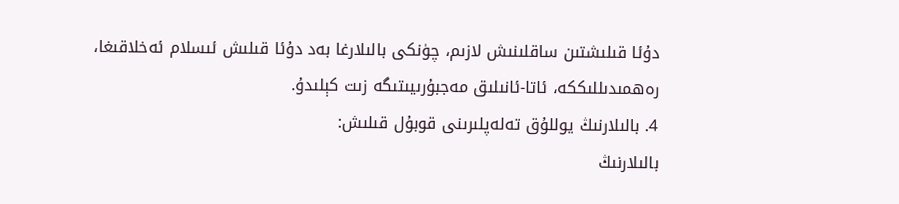دۇئا قىلىشتىن ساقلىنىش لازىم، چۈنكى بالىلارغا بەد دۇئا قىلىش ئىسلام ئەخلاقىغا، رەھمىدىللىككە، ئاتا-ئانىلىق مەجبۇرىيىتىگە زىت كېلىدۇ.
4. بالىلارنىڭ يوللۇق تەلەپلىرىنى قوبۇل قىلىش:
بالىلارنىڭ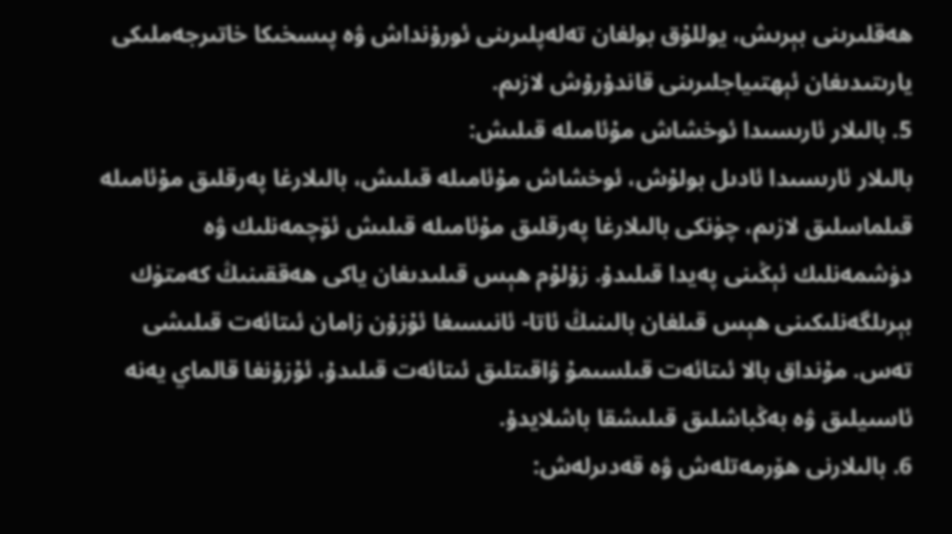ھەقلىرىنى بېرىش، يوللۇق بولغان تەلەپلىرىنى ئورۇنداش ۋە پىسخىكا خاتىرجەملىكى يارىتىدىغان ئېھتىياجلىرىنى قاندۇرۇش لازىم.
5. بالىلار ئارىسىدا ئوخشاش مۇئامىلە قىلىش:
بالىلار ئارىسىدا ئادىل بولۇش، ئوخشاش مۇئامىلە قىلىش، بالىلارغا پەرقلىق مۇئامىلە قىلماسلىق لازىم، چۈنكى بالىلارغا پەرقلىق مۇئامىلە قىلىش ئۆچمەنلىك ۋە دۈشمەنلىك ئېڭىنى پەيدا قىلىدۇ. زۇلۇم ھېس قىلىدىغان ياكى ھەققىنىڭ كەمتۈك بېرىلگەنلىكىنى ھېس قىلغان بالىنىڭ ئاتا- ئانىسىغا ئۇزۇن زامان ئىتائەت قىلىشى تەس. مۇنداق بالا ئىتائەت قىلسىمۇ ۋاقىتلىق ئىتائەت قىلىدۇ، ئۇزۇنغا قالماي يەنە ئاسىيلىق ۋە بەڭباشلىق قىلىشقا باشلايدۇ.
6. بالىلارنى ھۆرمەتلەش ۋە قەدىرلەش: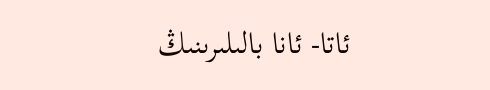ئاتا- ئانا بالىلىرىنىڭ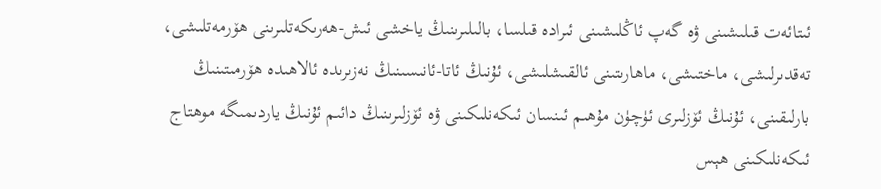ئىتائەت قىلىشىنى ۋە گەپ ئاڭلىشىنى ئىرادە قىلسا، بالىلىرىنىڭ ياخشى ئىش-ھەرىكەتلىرىنى ھۆرمەتلىشى، تەقدىرلىشى، ماختىشى، ماھارىتىنى ئالقىشلىشى، ئۇنىڭ ئاتا-ئانىسىنىڭ نەزىرىدە ئالاھىدە ھۆرمىتىنىڭ بارلىقىنى، ئۇنىڭ ئۆزلىرى ئۈچۈن مۇھىم ئىنسان ئىكەنلىكىنى ۋە ئۆزلىرىنىڭ دائىم ئۇنىڭ ياردىمىگە موھتاج ئىكەنلىكىنى ھېس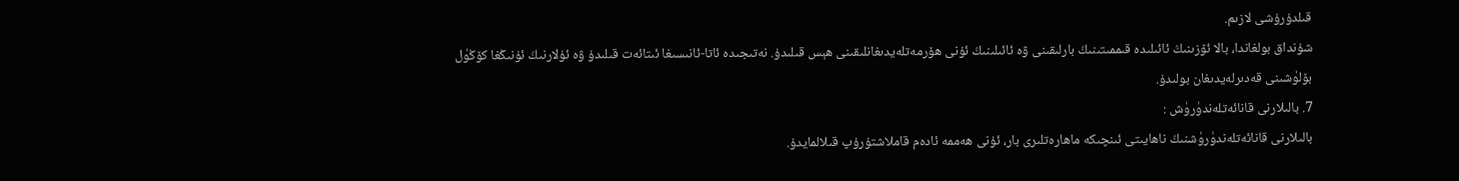قىلدۇرۇشى لازىم.
شۇنداق بولغاندا، بالا ئۆزىنىڭ ئائىلىدە قىممىتىنىڭ بارلىقىنى ۋە ئائىلىنىڭ ئۇنى ھۆرمەتلەيدىغانلىقىنى ھېس قىلىدۇ. نەتىجىدە ئاتا-ئانىسىغا ئىتائەت قىلىدۇ ۋە ئۇلارنىڭ ئۇنىڭغا كۆڭۈل بۆلۈشىنى قەدىرلەيدىغان بولىدۇ.
7. بالىلارنى قانائەتلەندۈرۈش :
بالىلارنى قانائەتلەندۈرۈشنىڭ ناھايىتى ئىنچىكە ماھارەتلىرى بار، ئۇنى ھەممە ئادەم قاملاشتۇرۇپ قىلالمايدۇ.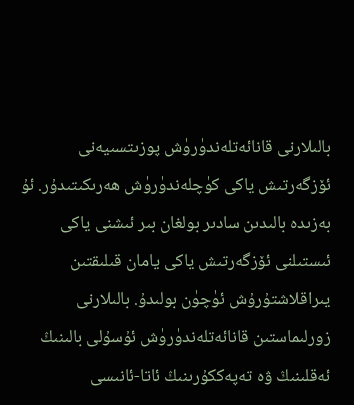بالىلارنى قانائەتلەندۈرۈش پوزىتسىيەنى ئۆزگەرتىش ياكى كۈچلەندۈرۈش ھەرىكىتىدۇر. ئۇ بەزىدە بالىدىن سادىر بولغان بىر ئىشنى ياكى ئىستىلنى ئۆزگەرتىش ياكى يامان قىلىقتىن يىراقلاشتۇرۇش ئۈچۈن بولىدۇ. بالىلارنى زورلىماستىن قانائەتلەندۈرۈش ئۇسۇلى بالىنىڭ ئەقلىنىڭ ۋە تەپەككۇرىنىڭ ئاتا-ئانىسى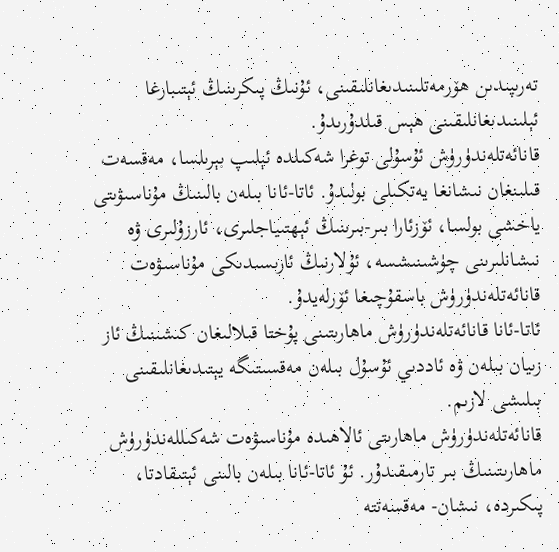تەرىپىدىن ھۆرمەتلىنىدىغانلىقىنى، ئۇنىڭ پىكرىنىڭ ئېتىبارغا ئېلىنىدىغانلىقىنى ھېس قىلدۇرىدۇ.
قانائەتلەندۈرۈش ئۇسۇلى توغرا شەكىلدە ئېلىپ بېرىلسا، مەقسەت قىلىنغان نىشانغا يەتكىلى بولىدۇ. ئاتا-ئانا بىلەن بالىنىڭ مۇناسىۋىتى ياخشى بولسا، ئۆزئارا بىر-بىرىنىڭ ئېھتىياجلىرى، ئارزۇلىرى ۋە نىشانلىرىنى چۈشىنىشسە، ئۇلارنىڭ ئارىسىدىكى مۇناسىۋەت قانائەتلەندۈرۈش باسقۇچىغا ئۆرلەيدۇ.
ئاتا-ئانا قانائەتلەندۈرۈش ماھارىتىنى پۇختا قىلالىغان كىشىنىڭ ئاز زىيان بىلەن ۋە ئاددىي ئۇسۇل بىلەن مەقسىتىگە يېتىدىغانلىقىنى بىلىشى لازىم.
قانائەتلەندۈرۈش ماھارىتى ئالاھىدە مۇناسىۋەت شەكىللەندۈرۈش ماھارىتىنىڭ بىر تارمىقىدۇر. ئۇ ئاتا-ئانا بىلەن بالىنى ئېتىقادتا، پىكىردە، نىشان- مەقسەتتە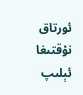ئورتاق نۇقتىغا ئېلىپ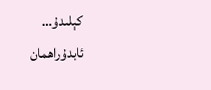كېلىدۇ…
ئابدۇراھمان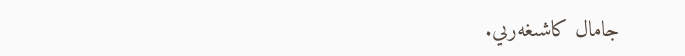جامال كاشىغەرىي.